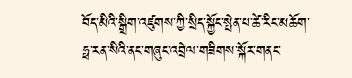བོད་མིའི་སྒྲིག་འཛུགས་ཀྱི་སྲིད་སྐྱོང་སྤེན་པ་ཚེ་རིང་མཆོག་ཧྥ་རན་སིའི་ནང་གཞུང་འབྲེལ་གཟིགས་སྐོར་གནང་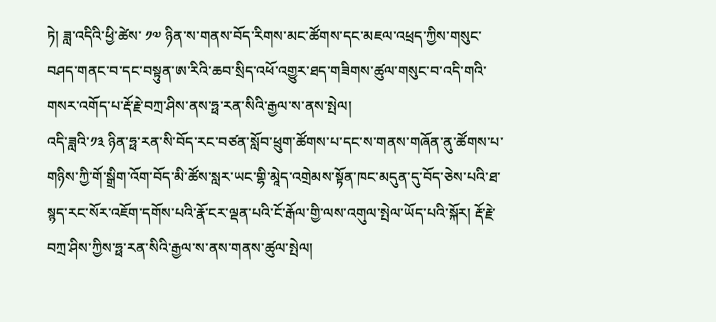ཏེ། ཟླ་འདིའི་ཕྱི་ཚེས་ ༡༧ ཉིན་ས་གནས་བོད་རིགས་མང་ཚོགས་དང་མཇལ་འཕྲད་ཀྱིས་གསུང་བཤད་གནང་བ་དང་བསྟུན་ཨ་རིའི་ཆབ་སྲིད་འཕོ་འགྱུར་ཐད་གཟིགས་ཚུལ་གསུང་བ་འདི་གའི་གསར་འགོད་པ་རྡོ་རྗེ་བཀྲ་ཤིས་ནས་ཧྥ་རན་སིའི་རྒྱལ་ས་ནས་སྤེལ།
འདི་ཟླའི་༡༣ ཉིན་ཧྥ་རན་སི་བོད་རང་བཙན་སློབ་ཕྲུག་ཚོགས་པ་དང་ས་གནས་གཞོན་ནུ་ཚོགས་པ་གཉིས་ཀྱི་གོ་སྒྲིག་འོག་བོད་མི་ཚོས་སླར་ཡང་གྷི་མཱེད་འགྲེམས་སྟོན་ཁང་མདུན་དུ་བོད་ཅེས་པའི་ཐ་སྙད་རང་སོར་འཇོག་དགོས་པའི་རྣོ་ངར་ལྡན་པའི་ངོ་རྒོལ་གྱི་ལས་འགུལ་སྤེལ་ཡོད་པའི་སྐོར། རྡོ་རྗེ་བཀྲ་ཤིས་ཀྱིས་ཧྥ་རན་སིའི་རྒྱལ་ས་ནས་གནས་ཚུལ་སྤེལ།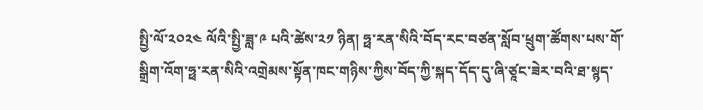སྤྱི་ལོ་༢༠༢༤ ལོའི་སྤྱི་ཟླ་༩ པའི་ཚེས་༢༡ ཉིན། ཧྥ་རན་སིའི་བོད་རང་བཙན་སློབ་ཕྲུག་ཚོགས་པས་གོ་སྒྲིག་འོག་ཧྥ་རན་སིའི་འགྲེམས་སྟོན་ཁང་གཉིས་ཀྱིས་བོད་ཀྱི་སྐད་དོད་དུ་ཞི་ཙཱང་ཟེར་བའི་ཐ་སྙད་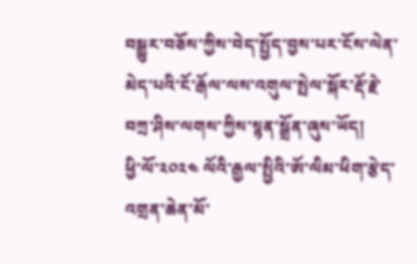བསྒྱུར་བཅོས་ཀྱིས་བེད་སྤྱོད་བྱས་པར་ངོས་ལེན་མེད་པའི་ངོ་རྒོལ་ལས་འགུལ་སྤེལ་སྐོར་རྡོ་རྗེ་བཀྲ་ཤིས་ལགས་ཀྱིས་སྙན་སྒྲོན་ཞུས་ཡོད།
ཕྱི་ལོ་༢༠༢༤ ལོའི་རྒྱལ་སྤྱིའི་ཨོ་ལིམ་ཕིག་རྩེད་འགྲན་ཆེན་མོ་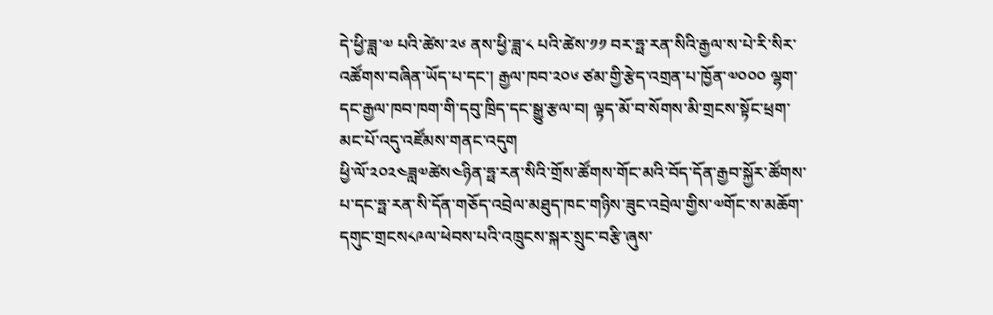དེ་ཕྱི་ཟླ་༧ པའི་ཚེས་༢༦ ནས་ཕྱི་ཟླ་༨ པའི་ཚེས་༡༡ བར་ཧྥ་རན་སིའི་རྒྱལ་ས་པེ་རི་སིར་འཚོགས་བཞིན་ཡོད་པ་དང་། རྒྱལ་ཁབ་༢༠༦ ཙམ་གྱི་རྩེད་འགྲན་པ་ཁྱོན་༧༠༠༠ ལྷག་དང་རྒྱལ་ཁབ་ཁག་གི་དབུ་ཁྲིད་དང་སྒྱུ་རྩལ་བ། ལྟད་མོ་བ་སོགས་མི་གྲངས་སྟོང་ཕྲག་མང་པོ་འདུ་འཛོམས་གནང་འདུག
ཕྱི་ལོ་༢༠༢༤ཟླ༧ཚེས༤ཉིན་ཧྥ་རན་སིའི་གྲོས་ཚོགས་གོང་མའི་བོད་དོན་རྒྱབ་སྐྱོར་ཚོགས་པ་དང་ཧྥ་རན་སི་དོན་གཅོད་འབྲེལ་མཐུད་ཁང་གཉིས་ཟུང་འབྲེལ་གྱིས་༧གོང་ས་མཆོག་དགུང་གྲངས༨༩ལ་ཕེབས་པའི་འཁྲུངས་སྐར་སྲུང་བརྩི་ཞུས་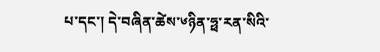པ་དང་། དེ་བཞིན་ཚེས་༦ཉིན་ཧྥ་རན་སིའི་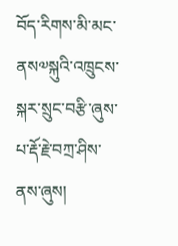བོད་རིགས་མི་མང་ནས༧སྐུའི་འཁྲུངས་སྐར་སྲུང་བརྩི་ཞུས་པ་རྡོ་རྗེ་བཀྲ་ཤིས་ནས་ཞུས།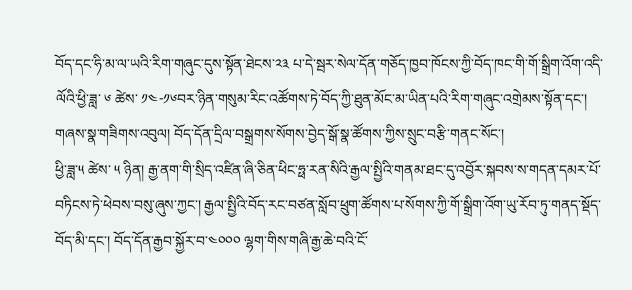བོད་དང་ཧི་མ་ལ་ཡའི་རིག་གཞུང་དུས་སྟོན་ཐེངས་༢༣ པ་དེ་སྦར་སེལ་དོན་གཅོད་ཁྱབ་ཁོངས་ཀྱི་བོད་ཁང་གི་གོ་སྒྲིག་འོག་འདི་ལོའི་ཕྱི་ཟླ་ ༦ ཚེས་ ༡༤-༡༦བར་ཉིན་གསུམ་རིང་འཚོགས་ཏེ་བོད་ཀྱི་ཐུན་མོང་མ་ཡིན་པའི་རིག་གཞུང་འགྲེམས་སྟོན་དང་། གཞས་སྣ་གཟིགས་འབུལ། བོད་དོན་དྲིལ་བསྒྲགས་སོགས་བྱེད་སྒོ་སྣ་ཚོགས་ཀྱིས་སྲུང་བརྩི་གནང་སོང་།
ཕྱི་ཟླ་༥ ཚེས་ ༥ ཉིན། རྒྱ་ནག་གི་སྲིད་འཛིན་ཞི་ཅིན་ཕིང་ཧྥ་རན་སིའི་རྒྱལ་སྤྱིའི་གནམ་ཐང་དུ་འབྱོར་སྐབས་ས་གདན་དམར་པོ་བཏིངས་ཏེ་ཕེབས་བསུ་ཞུས་ཀྱང་། རྒྱལ་སྤྱིའི་བོད་རང་བཙན་སློབ་ཕྲུག་ཚོགས་པ་སོགས་ཀྱི་གོ་སྒྲིག་འོག་ཡུ་རོབ་ཏུ་གནད་སྡོད་བོད་མི་དང་། བོད་དོན་རྒྱབ་སྐྱོར་བ་༤༠༠༠ ལྷག་གིས་གཞི་རྒྱ་ཆེ་བའི་ངོ་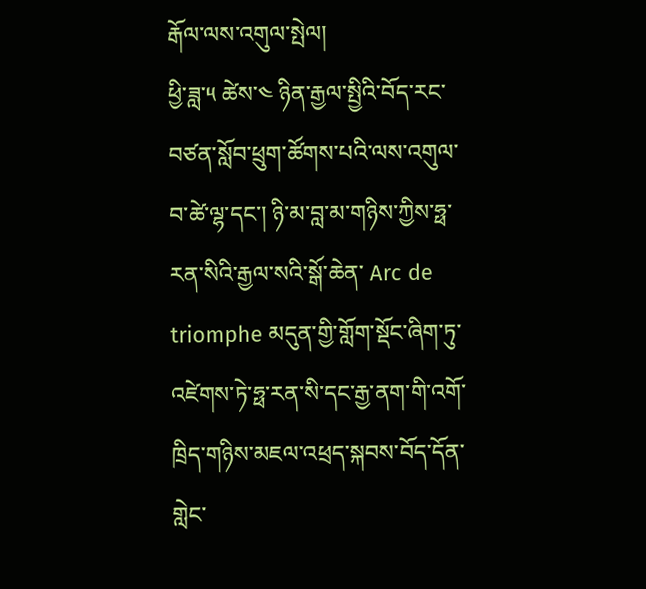རྒོལ་ལས་འགུལ་སྤེལ།
ཕྱི་ཟླ་༥ ཚེས་༤ ཉིན་རྒྱལ་སྤྱིའི་བོད་རང་བཙན་སློབ་ཕྲུག་ཚོགས་པའི་ལས་འགུལ་བ་ཚེ་ལྷ་དང་། ཉི་མ་བླ་མ་གཉིས་ཀྱིས་ཧྥ་རན་སིའི་རྒྱལ་སའི་སྒོ་ཆེན་ Arc de triomphe མདུན་གྱི་གློག་སྡོང་ཞིག་ཏུ་འཛེགས་ཏེ་ཧྥ་རན་སི་དང་རྒྱ་ནག་གི་འགོ་ཁྲིད་གཉིས་མཇལ་འཕྲད་སྐབས་བོད་དོན་གླེང་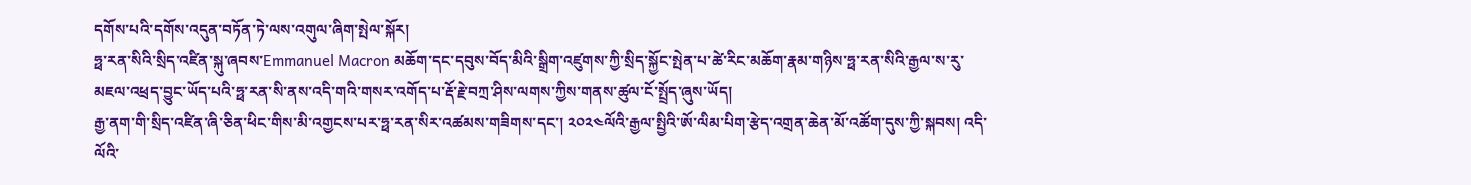དགོས་པའི་དགོས་འདུན་བཏོན་ཏེ་ལས་འགུལ་ཞིག་སྤེལ་སྐོར།
ཧྥ་རན་སིའི་སྲིད་འཛིན་སྐུ་ཞབས་Emmanuel Macron མཆོག་དང་དབུས་བོད་མིའི་སྒྲིག་འཛུགས་ཀྱི་སྲིད་སྐྱོང་སྤེན་པ་ཚེ་རིང་མཆོག་རྣམ་གཉིས་ཧྥ་རན་སིའི་རྒྱལ་ས་རུ་མཇལ་འཕྲད་བྱུང་ཡོད་པའི་ཧྥ་རན་སི་ནས་འདི་གའི་གསར་འགོད་པ་རྡོ་རྗེ་བཀྲ་ཤིས་ལགས་ཀྱིས་གནས་ཚུལ་ངོ་སྤྲོད་ཞུས་ཡོད།
རྒྱ་ནག་གི་སྲིད་འཛིན་ཞི་ཅིན་ཕིང་གིས་མི་འགྱངས་པར་ཧྥ་རན་སིར་འཚམས་གཟིགས་དང་། ༢༠༢༤ལོའི་རྒྱལ་སྤྱིའི་ཨོ་ལིམ་པིག་རྩེད་འགྲན་ཆེན་མོ་འཚོག་དུས་ཀྱི་སྐབས། འདི་ལོའི་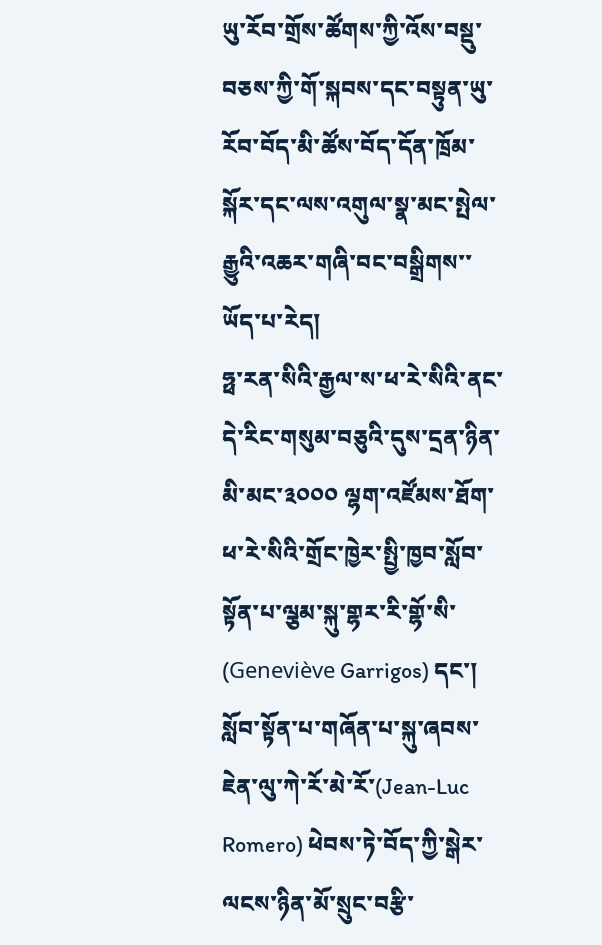ཡུ་རོབ་གྲོས་ཚོགས་ཀྱི་འོས་བསྡུ་བཅས་ཀྱི་གོ་སྐབས་དང་བསྟུན་ཡུ་རོབ་བོད་མི་ཚོས་བོད་དོན་ཁྲོམ་སྐོར་དང་ལས་འགུལ་སྣ་མང་སྤེལ་རྒྱུའི་འཆར་གཞི་བང་བསྒྲིགས་་ཡོད་པ་རེད།
ཧྥ་རན་སིའི་རྒྱལ་ས་ཕ་རེ་སིའི་ནང་དེ་རིང་གསུམ་བཅུའི་དུས་དྲན་ཉིན་མི་མང་༣༠༠༠ ལྷག་འཛོམས་ཐོག་ཕ་རེ་སིའི་གྲོང་ཁྱེར་སྤྱི་ཁྱབ་སློབ་སྟོན་པ་ལྕམ་སྐུ་གྷར་རི་གྷོ་སི་ (Geneviève Garrigos) དང་། སློབ་སྟོན་པ་གཞོན་པ་སྐུ་ཞབས་ཇེན་ལུ་ཀེ་རོ་མེ་རོ་(Jean-Luc Romero) ཕེབས་ཏེ་བོད་ཀྱི་སྒེར་ལངས་ཉིན་མོ་སྲུང་བརྩི་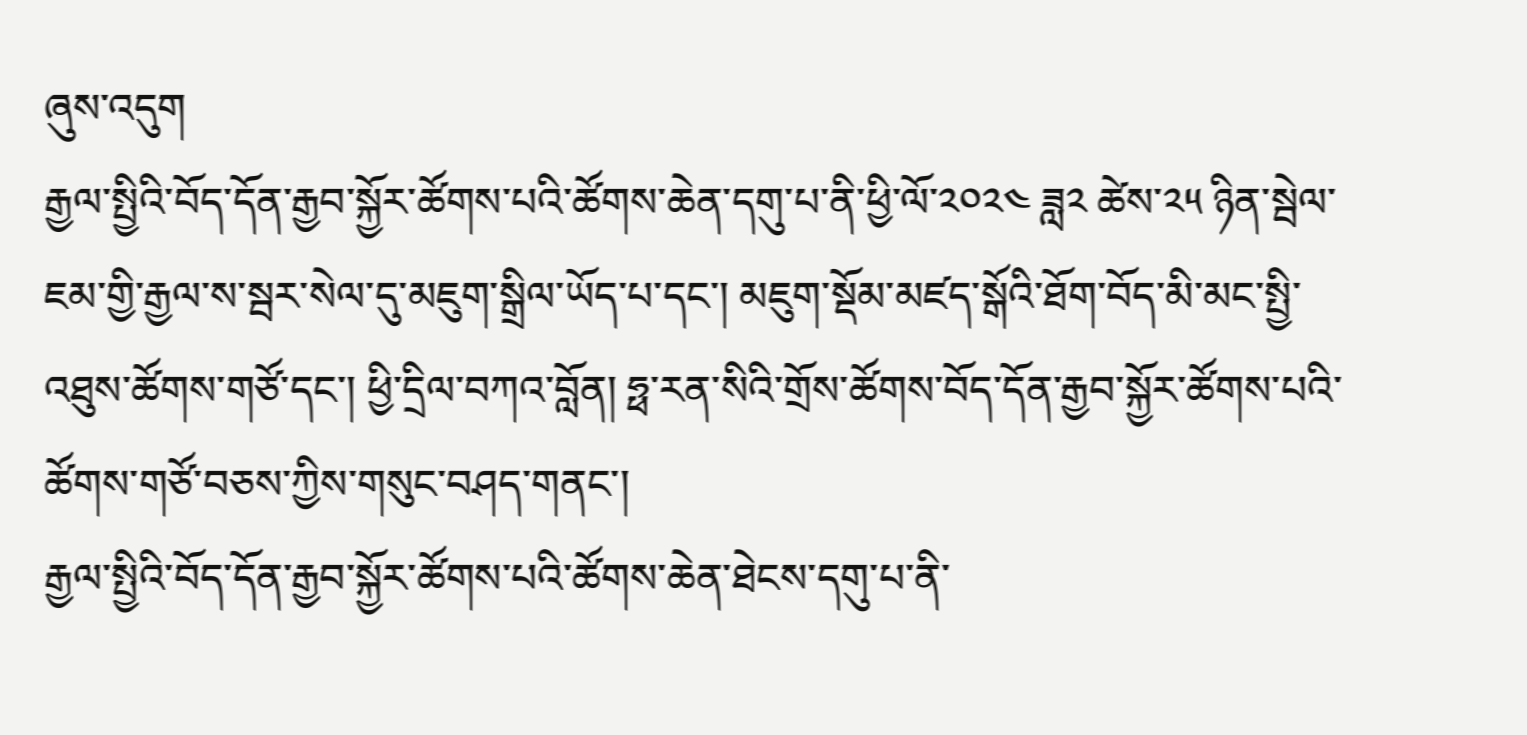ཞུས་འདུག
རྒྱལ་སྤྱིའི་བོད་དོན་རྒྱབ་སྐྱོར་ཚོགས་པའི་ཚོགས་ཆེན་དགུ་པ་ནི་ཕྱི་ལོ་༢༠༢༤ ཟླ༢ ཚེས་༢༥ ཉིན་སྦེལ་ཇམ་གྱི་རྒྱལ་ས་སྦར་སེལ་དུ་མཇུག་སྒྲིལ་ཡོད་པ་དང་། མཇུག་སྡོམ་མཛད་སྒོའི་ཐོག་བོད་མི་མང་སྤྱི་འཐུས་ཚོགས་གཙོ་དང་། ཕྱི་དྲིལ་བཀའ་བློན། ཧྥ་རན་སིའི་གྲོས་ཚོགས་བོད་དོན་རྒྱབ་སྐྱོར་ཚོགས་པའི་ཚོགས་གཙོ་བཅས་ཀྱིས་གསུང་བཤད་གནང་།
རྒྱལ་སྤྱིའི་བོད་དོན་རྒྱབ་སྐྱོར་ཚོགས་པའི་ཚོགས་ཆེན་ཐེངས་དགུ་པ་ནི་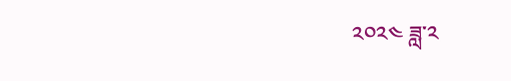༢༠༢༤ ཟླ་༢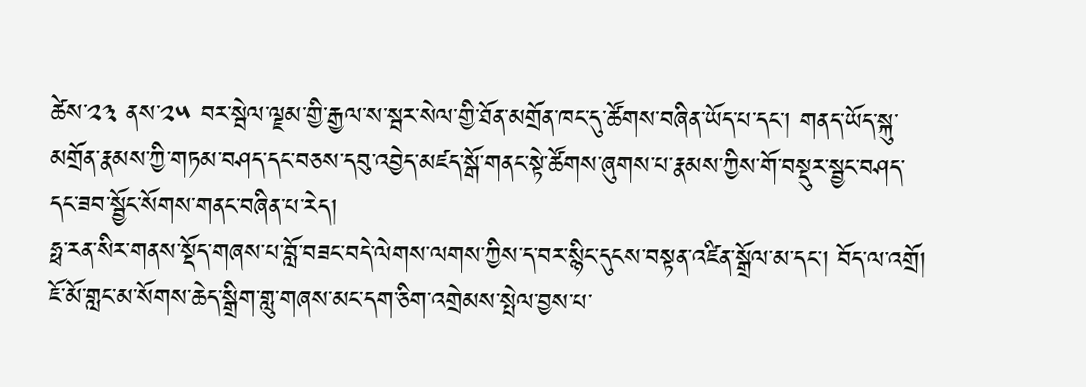ཚེས་༢༣ ནས་༢༥ བར་སྦེལ་ལྗམ་གྱི་རྒྱལ་ས་སྦར་སེལ་གྱི་ཐོན་མགྲོན་ཁང་དུ་ཚོགས་བཞིན་ཡོད་པ་དང་། གནད་ཡོད་སྐུ་མགྲོན་རྣམས་ཀྱི་གཏམ་བཤད་དང་བཅས་དབུ་འབྱེད་མཛད་སྒོ་གནང་སྟེ་ཚོགས་ཞུགས་པ་རྣམས་ཀྱིས་གོ་བསྡུར་སྦྱང་བཤད་དང་ཟབ་སྦྱོང་སོགས་གནང་བཞིན་པ་རེད།
ཧྥ་རན་སིར་གནས་སྡོད་གཞས་པ་བློ་བཟང་བདེ་ལེགས་ལགས་ཀྱིས་ད་བར་སྙིང་དུངས་བསྟན་འཛིན་སྒྲོལ་མ་དང་། བོད་ལ་འགྲོ། ཇོ་མོ་གླང་མ་སོགས་ཆེད་སྒྲིག་གླུ་གཞས་མང་དག་ཅིག་འགྲེམས་སྤེལ་བྱས་པ་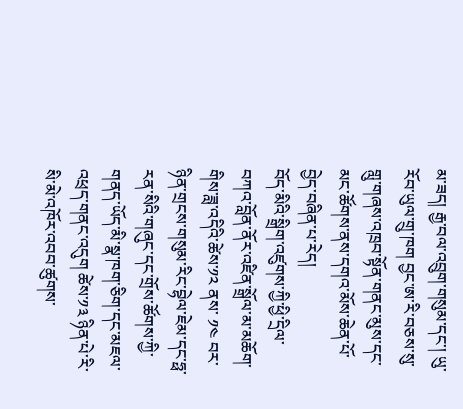མ་ཟད། རྒྱ་བལ་འབྲུག་གསུམ་དང་། ཡུ་རོབ་ཡུལ་གྲུ་ཁག བྱང་ཨ་རི་བཅས་སུ་གླུ་གཞས་འཁྲབ་སྟོན་གནང་མུས་དང་མང་ཚོགས་ནས་དགའ་མོས་ཆེན་པོ་བྱེད་བཞིན་པ་རེད།
བོད་མིའི་སྒྲིག་འཛུགས་ཀྱི་ཕྱི་དྲིལ་བཀའ་བློན་ནོར་འཛིན་སྒྲོལ་མ་མཆོག་གིས་ཟླ་འདིའི་ཚེས་༡༢ ནས་ ༡༤ བར་ཉིན་གྲངས་གསུམ་རིང་བྷེལ་ཇེམ་དང་ཧྥ་རན་སིའི་གཞུང་དང་གྲོས་ཚོགས་ཀྱི་གནད་ཡོད་མི་སྣ་ཁག་ཅིག་དང་མཇལ་འཕྲད་གནང་འདུག ཚེས་༡༣ ཉིན་པེ་རི་སི་མེ་འཁོར་འབབ་ཚུགས་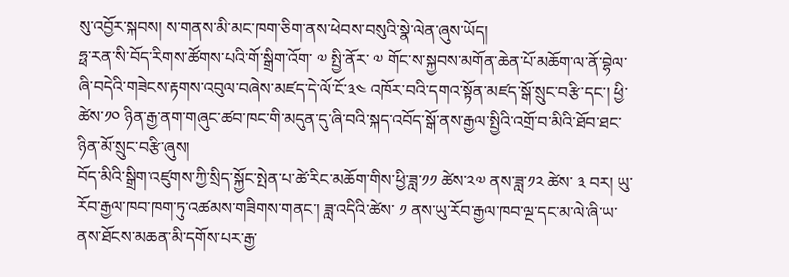སུ་འབྱོར་སྐབས། ས་གནས་མི་མང་ཁག་ཅིག་ནས་ཕེབས་བསུའི་སྣེ་ལེན་ཞུས་ཡོད།
ཧྥ་རན་སི་བོད་རིགས་ཚོགས་པའི་གོ་སྒྲིག་འོག་ ༧ སྤྱི་ནོར་ ༧ གོང་ས་སྐྱབས་མགོན་ཆེན་པོ་མཆོག་ལ་ནོ་བྷེལ་ཞི་བདེའི་གཟེངས་རྟགས་འབུལ་བཞེས་མཛད་དེ་ལོ་ངོ་༣༤ འཁོར་བའི་དགའ་སྟོན་མཛད་སྒོ་སྲུང་བརྩི་དང་། ཕྱི་ཚེས་༡༠ ཉིན་རྒྱ་ནག་གཞུང་ཚབ་ཁང་གི་མདུན་དུ་ཞི་བའི་སྐད་འབོད་སྒོ་ནས་རྒྱལ་སྤྱིའི་འགྲོ་བ་མིའི་ཐོབ་ཐང་ཉིན་མོ་སྲུང་བརྩི་ཞུས།
བོད་མིའི་སྒྲིག་འཛུགས་ཀྱི་སྲིད་སྐྱོང་སྤེན་པ་ཚེ་རིང་མཆོག་གིས་ཕྱི་ཟླ་༡༡ ཚེས་༢༧ ནས་ཟླ་༡༢ ཚེས་ ༣ བར། ཡུ་རོབ་རྒྱལ་ཁབ་ཁག་ཏུ་འཚམས་གཟིགས་གནང་། ཟླ་འདིའི་ཚེས་ ༡ ནས་ཡུ་རོབ་རྒྱལ་ཁབ་ལྔ་དང་མ་ལེ་ཞི་ཡ་ནས་ཐོངས་མཆན་མི་དགོས་པར་རྒྱ་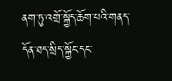ནག་ཏུ་འགྲོ་སྐྱོད་ཆོག་པའི་གནད་དོན་ཐད་སྲིད་སྐྱོང་དང་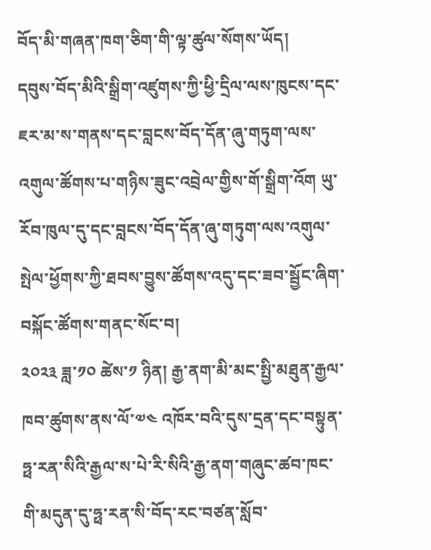བོད་མི་གཞན་ཁག་ཅིག་གི་ལྟ་ཚུལ་སོགས་ཡོད།
དབུས་བོད་མིའི་སྒྲིག་འཛུགས་ཀྱི་ཕྱི་དྲིལ་ལས་ཁུངས་དང་ཇར་མ་ས་གནས་དང་བླངས་བོད་དོན་ཞུ་གཏུག་ལས་འགུལ་ཚོགས་པ་གཉིས་ཟུང་འབྲེལ་གྱིས་གོ་སྒྲིག་འོག ཡུ་རོབ་ཁུལ་དུ་དང་བླངས་བོད་དོན་ཞུ་གཏུག་ལས་འགུལ་སྤེལ་ཕྱོགས་ཀྱི་ཐབས་བྱུས་ཚོགས་འདུ་དང་ཟབ་སྦྱོང་ཞིག་བསྐོང་ཚོགས་གནང་སོང་བ།
༢༠༢༣ ཟླ་༡༠ ཚེས་༡ ཉིན། རྒྱ་ནག་མི་མང་སྤྱི་མཐུན་རྒྱལ་ཁབ་ཚུགས་ནས་ལོ་༧༤ འཁོར་བའི་དུས་དྲན་དང་བསྟུན་ཧྥ་རན་སིའི་རྒྱལ་ས་པེ་རི་སིའི་རྒྱ་ནག་གཞུང་ཚབ་ཁང་གི་མདུན་དུ་ཧྥ་རན་སི་བོད་རང་བཙན་སློབ་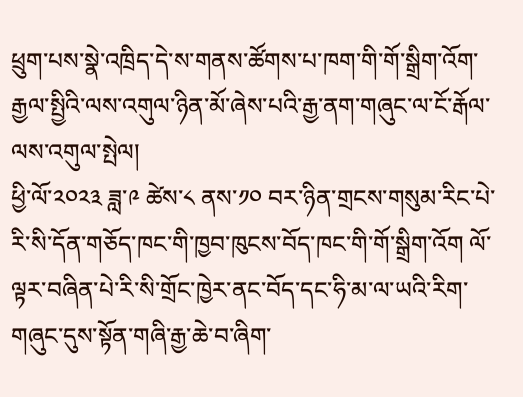ཕྲུག་པས་སྣེ་འཁྲིད་དེ་ས་གནས་ཚོགས་པ་ཁག་གི་གོ་སྒྲིག་འོག་རྒྱལ་སྤྱིའི་ལས་འགུལ་ཉིན་མོ་ཞེས་པའི་རྒྱ་ནག་གཞུང་ལ་ངོ་རྒོལ་ལས་འགུལ་སྤེལ།
ཕྱི་ལོ་༢༠༢༣ ཟླ་༩ ཚེས་༨ ནས་༡༠ བར་ཉིན་གྲངས་གསུམ་རིང་པེ་རི་སི་དོན་གཅོད་ཁང་གི་ཁྱབ་ཁུངས་བོད་ཁང་གི་གོ་སྒྲིག་འོག ལོ་ལྟར་བཞིན་པེ་རི་སི་གྲོང་ཁྱེར་ནང་བོད་དང་ཧི་མ་ལ་ཡའི་རིག་གཞུང་དུས་སྟོན་གཞི་རྒྱ་ཆེ་བ་ཞིག་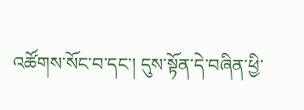འཚོགས་སོང་བ་དང་། དུས་སྟོན་དེ་བཞིན་ཕྱི་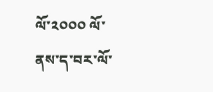ལོ་༢༠༠༠ ལོ་ནས་ད་བར་ལོ་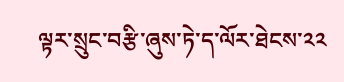ལྟར་སྲུང་བརྩི་ཞུས་ཏེ་ད་ལོར་ཐེངས་༢༢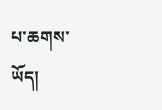པ་ཆགས་ཡོད།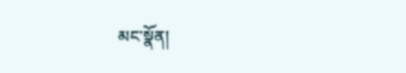མང་སྣོན།